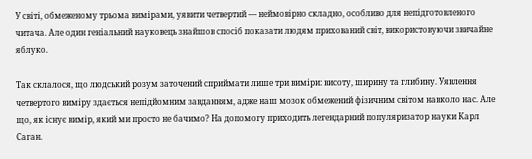У світі, обмеженому трьома вимірами, уявити четвертий — неймовірно складно, особливо для непідготовленого читача. Але один геніальний науковець знайшов спосіб показати людям прихований світ, використовуючи звичайне яблуко.

Так склалося, що людський розум заточений сприймати лише три виміри: висоту, ширину та глибину. Уявлення четвертого виміру здається непідйомним завданням, адже наш мозок обмежений фізичним світом навколо нас. Але що, як існує вимір, який ми просто не бачимо? На допомогу приходить легендарний популяризатор науки Карл Саган.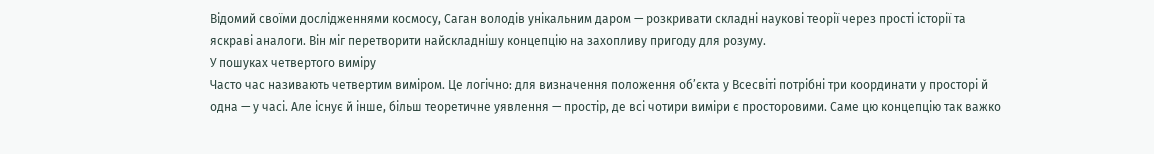Відомий своїми дослідженнями космосу, Саган володів унікальним даром — розкривати складні наукові теорії через прості історії та яскраві аналоги. Він міг перетворити найскладнішу концепцію на захопливу пригоду для розуму.
У пошуках четвертого виміру
Часто час називають четвертим виміром. Це логічно: для визначення положення об’єкта у Всесвіті потрібні три координати у просторі й одна — у часі. Але існує й інше, більш теоретичне уявлення — простір, де всі чотири виміри є просторовими. Саме цю концепцію так важко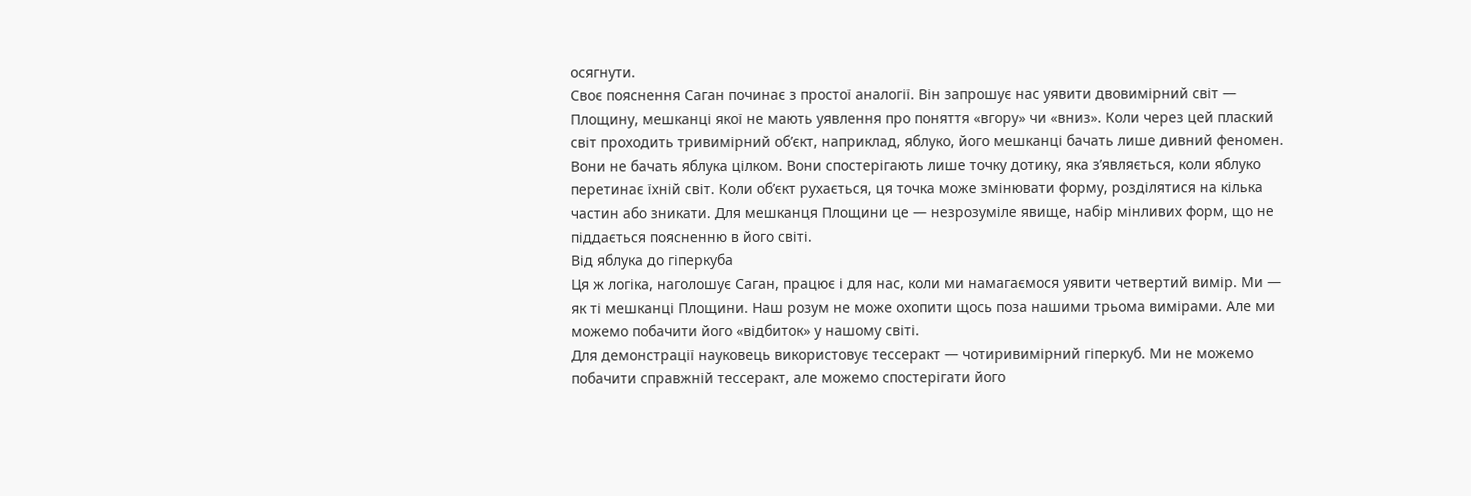осягнути.
Своє пояснення Саган починає з простої аналогії. Він запрошує нас уявити двовимірний світ — Площину, мешканці якої не мають уявлення про поняття «вгору» чи «вниз». Коли через цей плаский світ проходить тривимірний об’єкт, наприклад, яблуко, його мешканці бачать лише дивний феномен.
Вони не бачать яблука цілком. Вони спостерігають лише точку дотику, яка з’являється, коли яблуко перетинає їхній світ. Коли об’єкт рухається, ця точка може змінювати форму, розділятися на кілька частин або зникати. Для мешканця Площини це — незрозуміле явище, набір мінливих форм, що не піддається поясненню в його світі.
Від яблука до гіперкуба
Ця ж логіка, наголошує Саган, працює і для нас, коли ми намагаємося уявити четвертий вимір. Ми — як ті мешканці Площини. Наш розум не може охопити щось поза нашими трьома вимірами. Але ми можемо побачити його «відбиток» у нашому світі.
Для демонстрації науковець використовує тессеракт — чотиривимірний гіперкуб. Ми не можемо побачити справжній тессеракт, але можемо спостерігати його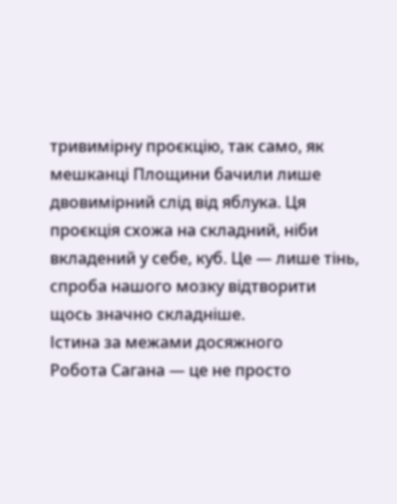тривимірну проєкцію, так само, як мешканці Площини бачили лише двовимірний слід від яблука. Ця проєкція схожа на складний, ніби вкладений у себе, куб. Це — лише тінь, спроба нашого мозку відтворити щось значно складніше.
Істина за межами досяжного
Робота Сагана — це не просто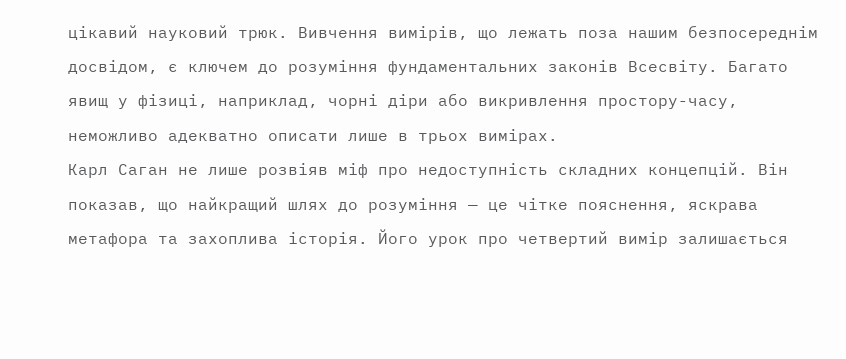цікавий науковий трюк. Вивчення вимірів, що лежать поза нашим безпосереднім досвідом, є ключем до розуміння фундаментальних законів Всесвіту. Багато явищ у фізиці, наприклад, чорні діри або викривлення простору-часу, неможливо адекватно описати лише в трьох вимірах.
Карл Саган не лише розвіяв міф про недоступність складних концепцій. Він показав, що найкращий шлях до розуміння — це чітке пояснення, яскрава метафора та захоплива історія. Його урок про четвертий вимір залишається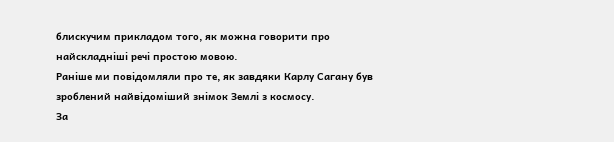блискучим прикладом того, як можна говорити про найскладніші речі простою мовою.
Раніше ми повідомляли про те, як завдяки Карлу Сагану був зроблений найвідоміший знімок Землі з космосу.
За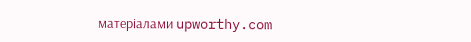матеріалами upworthy.com